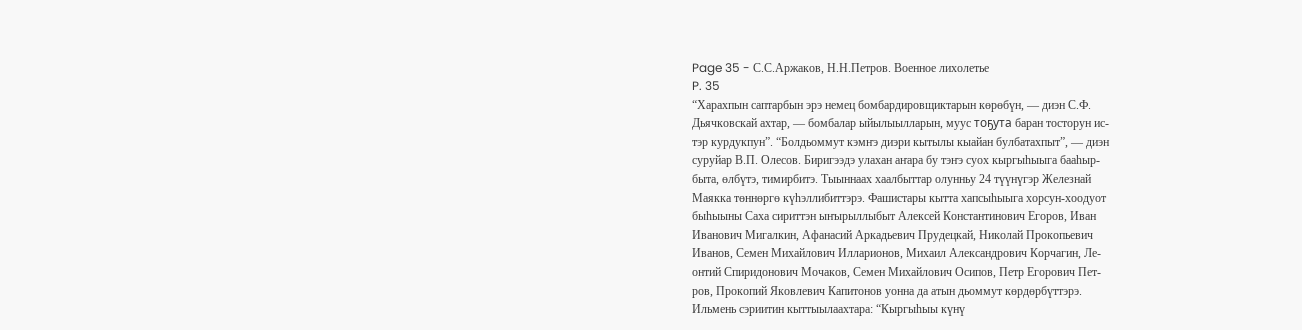Page 35 - С.С.Аржаков, Н.Н.Петров. Военное лихолетье
P. 35
“Харахпын саптарбын эрэ немец бомбардировщиктарын көрөбүн, — диэн С.Ф.
Дьячковскай ахтар, — бомбалар ыйылыылларын, муус тоҕута баран тосторун ис-
тэр курдукпун”. “Болдьоммут кэмҥэ диэри кытылы кыайан булбатахпыт”, — диэн
суруйар В.П. Олесов. Биригээдэ улахан аҥара бу тэҥэ суох кыргыһыыга бааһыр-
быта, өлбүтэ, тимирбитэ. Тыыннаах хаалбыттар олунньу 24 түүнүгэр Железнай
Маякка төннөргө күһэллибиттэрэ. Фашистары кытта хапсыһыыга хорсун-хоодуот
быһыыны Саха сириттэн ыҥырыллыбыт Алексей Константинович Егоров, Иван
Иванович Мигалкин, Афанасий Аркадьевич Прудецкай, Николай Прокопьевич
Иванов, Семен Михайлович Илларионов, Михаил Александрович Корчагин, Ле-
онтий Спиридонович Мочаков, Семен Михайлович Осипов, Петр Егорович Пет-
ров, Прокопий Яковлевич Капитонов уонна да атын дьоммут көрдөрбүттэрэ.
Ильмень сэриитин кыттыылаахтара: “Кыргыһыы күнү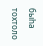быһа тохтоло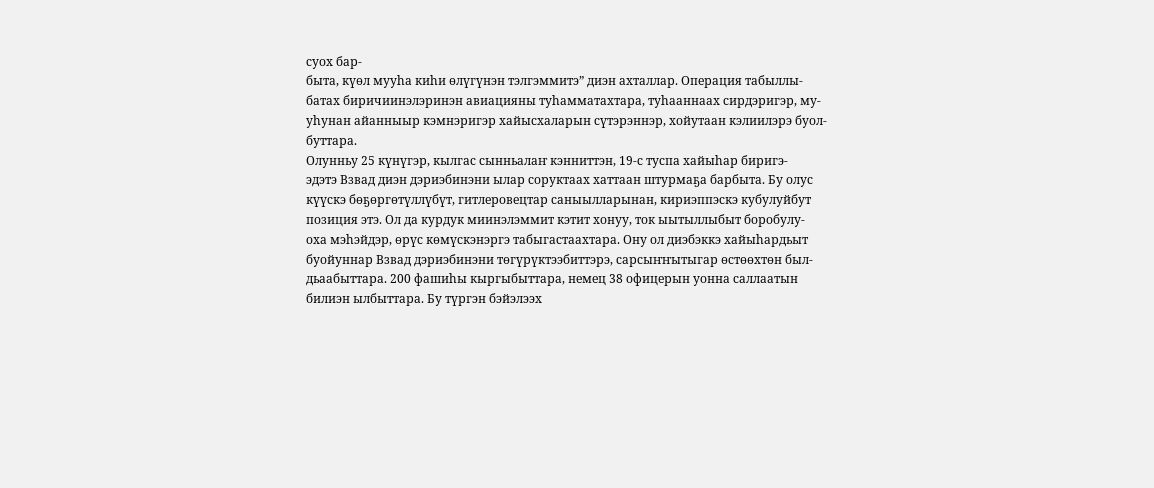суох бар-
быта, күөл мууһа киһи өлүгүнэн тэлгэммитэ” диэн ахталлар. Операция табыллы-
батах биричиинэлэринэн авиацияны туһамматахтара, туһааннаах сирдэригэр, му-
уһунан айанныыр кэмнэригэр хайысхаларын сүтэрэннэр, хойутаан кэлиилэрэ буол-
буттара.
Олунньу 25 күнүгэр, кылгас сынньалаҥ кэнниттэн, 19-с туспа хайыһар биригэ-
эдэтэ Взвад диэн дэриэбинэни ылар соруктаах хаттаан штурмаҕа барбыта. Бу олус
күүскэ бөҕөргөтүллүбүт, гитлеровецтар саныылларынан, кириэппэскэ кубулуйбут
позиция этэ. Ол да курдук миинэлэммит кэтит хонуу, ток ыытыллыбыт боробулу-
оха мэһэйдэр, өрүс көмүскэнэргэ табыгастаахтара. Ону ол диэбэккэ хайыһардьыт
буойуннар Взвад дэриэбинэни төгүрүктээбиттэрэ, сарсыҥҥытыгар өстөөхтөн был-
дьаабыттара. 200 фашиһы кыргыбыттара, немец 38 офицерын уонна саллаатын
билиэн ылбыттара. Бу түргэн бэйэлээх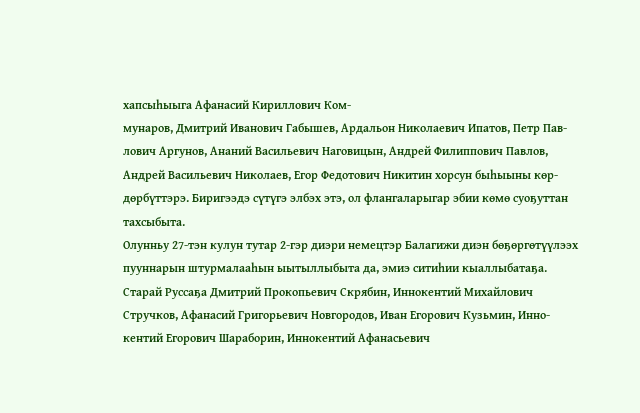хапсыһыыга Афанасий Кириллович Ком-
мунаров, Дмитрий Иванович Габышев, Ардальон Николаевич Ипатов, Петр Пав-
лович Аргунов, Ананий Васильевич Наговицын, Андрей Филиппович Павлов,
Андрей Васильевич Николаев, Егор Федотович Никитин хорсун быһыыны көр-
дөрбүттэрэ. Биригээдэ сүтүгэ элбэх этэ, ол флангаларыгар эбии көмө суоҕуттан
тахсыбыта.
Олунньу 27-тэн кулун тутар 2-гэр диэри немецтэр Балагижи диэн бөҕөргөтүүлээх
пууннарын штурмалааһын ыытыллыбыта да, эмиэ ситиһии кыаллыбатаҕа.
Старай Руссаҕа Дмитрий Прокопьевич Скрябин, Иннокентий Михайлович
Стручков, Афанасий Григорьевич Новгородов, Иван Егорович Кузьмин, Инно-
кентий Егорович Шараборин, Иннокентий Афанасьевич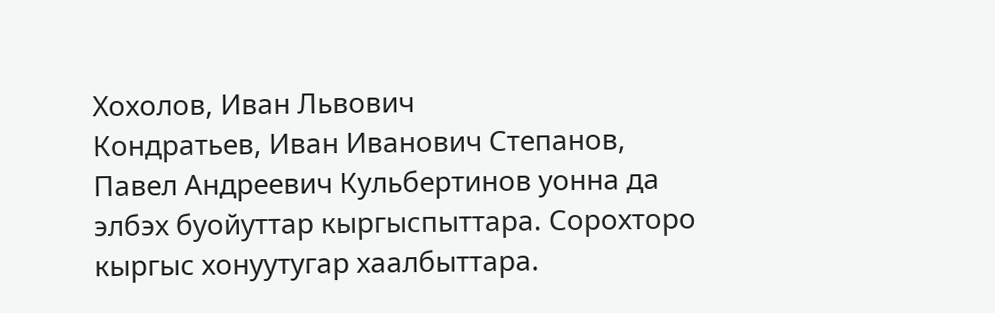Хохолов, Иван Львович
Кондратьев, Иван Иванович Степанов, Павел Андреевич Кульбертинов уонна да
элбэх буойуттар кыргыспыттара. Сорохторо кыргыс хонуутугар хаалбыттара.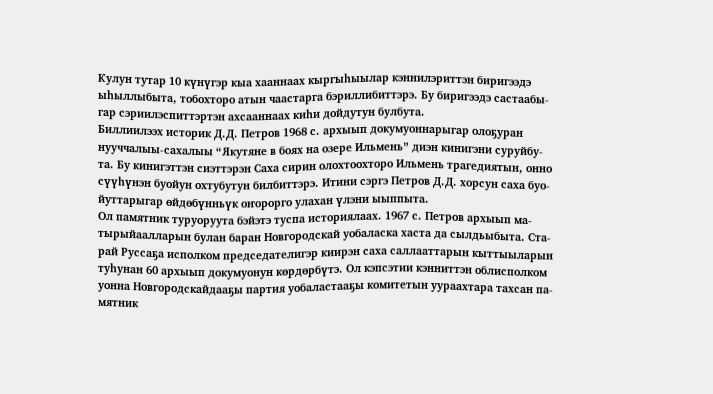Кулун тутар 10 күнүгэр кыа хааннаах кыргыһыылар кэннилэриттэн биригээдэ
ыһыллыбыта, тобохторо атын чаастарга бэриллибиттэрэ. Бу биригээдэ састаабы-
гар сэриилэспиттэртэн ахсааннаах киһи дойдутун булбута.
Биллиилээх историк Д.Д. Петров 1968 с. архыып докумуоннарыгар олоҕуран
нууччалыы-сахалыы “Якутяне в боях на озере Ильмень” диэн кинигэни суруйбу-
та. Бу кинигэттэн сиэттэрэн Саха сирин олохтоохторо Ильмень трагедиятын, онно
сүүһүнэн буойун охтубутун билбиттэрэ. Итини сэргэ Петров Д.Д. хорсун саха буо-
йуттарыгар өйдөбүнньүк оҥорорго улахан үлэни ыыппыта.
Ол памятник туруоруута бэйэтэ туспа историялаах. 1967 с. Петров архыып ма-
тырыйаалларын булан баран Новгородскай уобаласка хаста да сылдьыбыта. Ста-
рай Руссаҕа исполком председателигэр киирэн саха саллааттарын кыттыыларын
туһунан 60 архыып докумуонун көрдөрбүтэ. Ол кэпсэтии кэнниттэн облисполком
уонна Новгородскайдааҕы партия уобаластааҕы комитетын уураахтара тахсан па-
мятник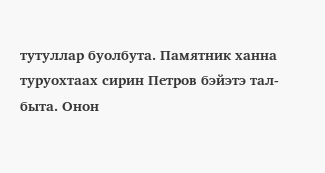тутуллар буолбута. Памятник ханна туруохтаах сирин Петров бэйэтэ тал-
быта. Онон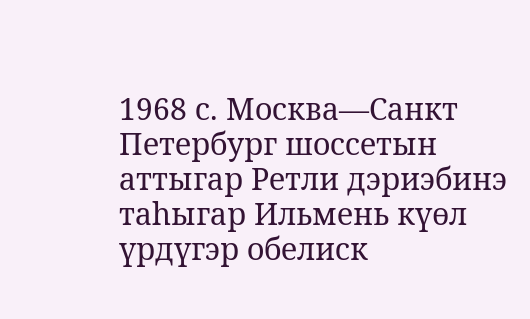1968 с. Москва—Санкт Петербург шоссетын аттыгар Ретли дэриэбинэ
таһыгар Ильмень күөл үрдүгэр обелиск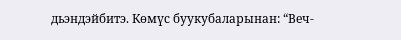дьэндэйбитэ. Көмүс буукубаларынан: “Веч-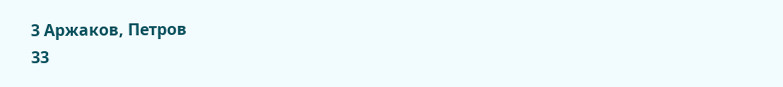3 Аржаков, Петров
33